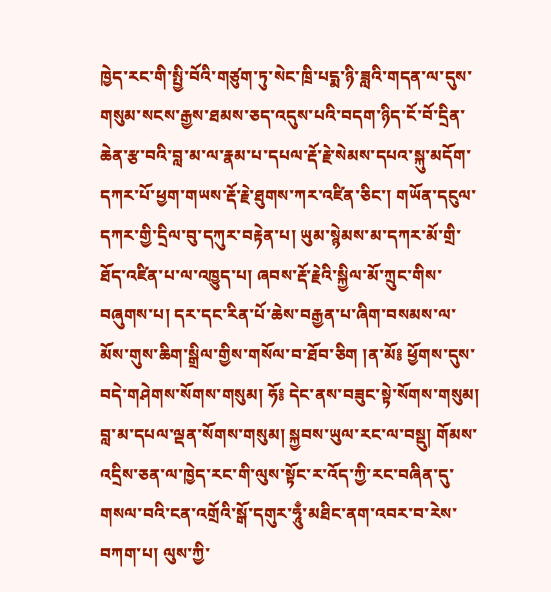ཁྱེད་རང་གི་སྤྱི་བོའི་གཙུག་ཏུ་སེང་ཁྲི་པདྨ་ཉི་ཟླའི་གདན་ལ་དུས་གསུམ་སངས་རྒྱས་ཐམས་ཅད་འདུས་པའི་བདག་ཉིད་ངོ་བོ་དྲིན་ཆེན་རྩ་བའི་བླ་མ་ལ་རྣམ་པ་དཔལ་རྡོ་རྗེ་སེམས་དཔའ་སྐུ་མདོག་དཀར་པོ་ཕྱག་གཡས་རྡོ་རྗེ་ཐུགས་ཀར་འཛིན་ཅིང་། གཡོན་དངུལ་དཀར་གྱི་དྲིལ་བུ་དཀུར་བརྟེན་པ། ཡུམ་སྙེམས་མ་དཀར་མོ་གྲི་ཐོད་འཛིན་པ་ལ་འཁྱུད་པ། ཞབས་རྡོ་རྗེའི་སྐྱིལ་མོ་ཀྲུང་གིས་བཞུགས་པ། དར་དང་རིན་པོ་ཆེས་བརྒྱན་པ་ཞིག་བསམས་ལ་མོས་གུས་ཆིག་སྒྲིལ་གྱིས་གསོལ་བ་ཐོབ་ཅིག །ན་མོ༔ ཕྱོགས་དུས་བདེ་གཤེགས་སོགས་གསུམ། ཧོ༔ དེང་ནས་བཟུང་སྟེ་སོགས་གསུམ། བླ་མ་དཔལ་ལྡན་སོགས་གསུམ། སྐྱབས་ཡུལ་རང་ལ་བསྡུ། གོམས་འདྲིས་ཅན་ལ་ཁྱེད་རང་གི་ལུས་སྟོང་ར་འོད་ཀྱི་རང་བཞིན་དུ་གསལ་བའི་ངན་འགྲོའི་སྒོ་དགུར་ཧཱུྃ་མཐིང་ནག་འབར་བ་རེས་བཀག་པ། ལུས་ཀྱི་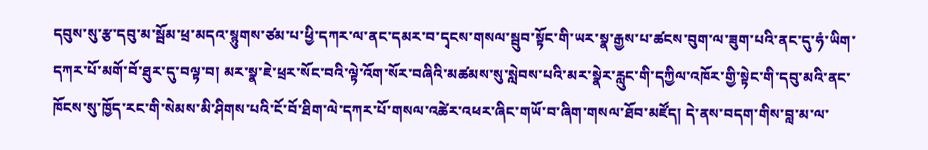དབུས་སུ་རྩ་དབུ་མ་སྦོམ་ཕྲ་མདའ་སྙུགས་ཙམ་པ་ཕྱི་དཀར་ལ་ནང་དམར་བ་དྭངས་གསལ་སྦུབ་སྟོང་གི་ཡར་སྣ་རྒྱས་པ་ཚངས་བུག་ལ་ཟུག་པའི་ནང་དུ་ཧཾ་ཡིག་དཀར་པོ་མགོ་བོ་ཐུར་དུ་བལྟ་བ། མར་སྣ་ཇེ་ཕྲར་སོང་བའི་ལྟེ་འོག་སོར་བཞིའི་མཚམས་སུ་སླེབས་པའི་མར་སྣེར་རླུང་གི་དཀྱིལ་འཁོར་གྱི་སྟེང་གི་དབུ་མའི་ནང་ཁོངས་སུ་ཁྱོད་རང་གི་སེམས་མི་ཤིགས་པའི་ངོ་བོ་ཐིག་ལེ་དཀར་པོ་གསལ་འཚེར་འཕར་ཞིང་གཡོ་བ་ཞིག་གསལ་ཐོབ་མཛོད། དེ་ནས་བདག་གིས་བླ་མ་ལ་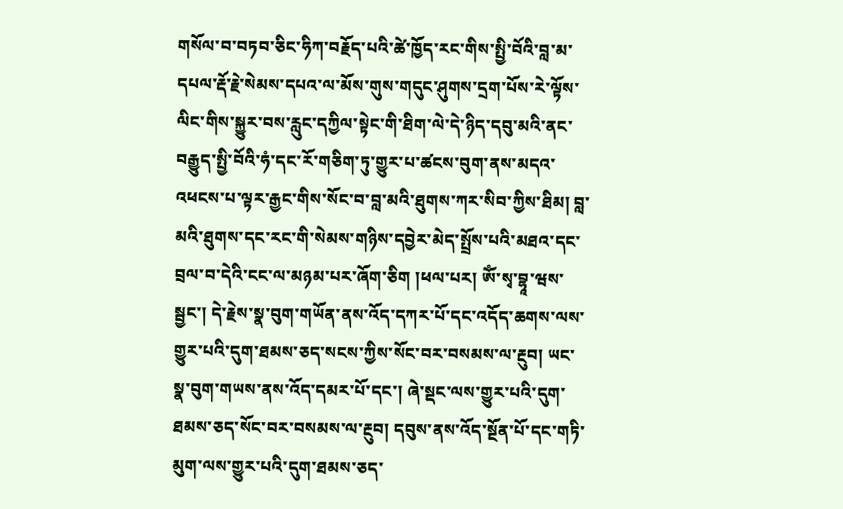གསོལ་བ་བཏབ་ཅིང་ཧིཀ་བརྗོད་པའི་ཚེ་ཁྱོད་རང་གིས་སྤྱི་བོའི་བླ་མ་དཔལ་རྡོ་རྗེ་སེམས་དཔའ་ལ་མོས་གུས་གདུང་ཤུགས་དྲག་པོས་རེ་ལྟོས་ལིང་གིས་སྐྱུར་བས་རླུང་དཀྱིལ་སྟེང་གི་ཐིག་ལེ་དེ་ཉིད་དབུ་མའི་ནང་བརྒྱུད་སྤྱི་བོའི་ཧཾ་དང་རོ་གཅིག་ཏུ་གྱུར་པ་ཚངས་བུག་ནས་མདའ་འཕངས་པ་ལྟར་རྒྱང་གིས་སོང་བ་བླ་མའི་ཐུགས་ཀར་སིབ་ཀྱིས་ཐིམ། བླ་མའི་ཐུགས་དང་རང་གི་སེམས་གཉིས་དབྱེར་མེད་སྤྲོས་པའི་མཐའ་དང་བྲལ་བ་དེའི་ངང་ལ་མཉམ་པར་ཞོག་ཅིག །ཕལ་པར། ཨོཾ་སྭ་བྷཱ་ཝས་སྦྱང་། དེ་རྗེས་སྣ་བུག་གཡོན་ནས་འོད་དཀར་པོ་དང་འདོད་ཆགས་ལས་གྱུར་པའི་དུག་ཐམས་ཅད་སངས་ཀྱིས་སོང་བར་བསམས་ལ་རྔུབ། ཡང་སྣ་བུག་གཡས་ནས་འོད་དམར་པོ་དང་། ཞེ་སྡང་ལས་གྱུར་པའི་དུག་ཐམས་ཅད་སོང་བར་བསམས་ལ་རྔུབ། དབུས་ནས་འོད་སྔོན་པོ་དང་གཏི་མུག་ལས་གྱུར་པའི་དུག་ཐམས་ཅད་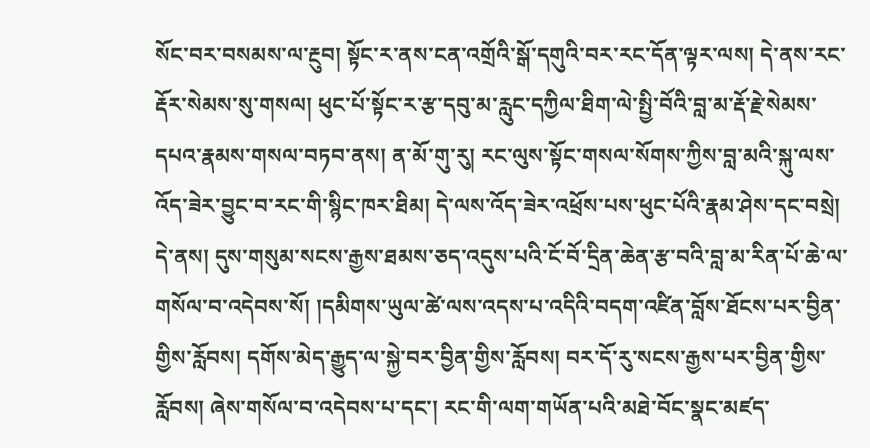སོང་བར་བསམས་ལ་རྔུབ། སྟོང་ར་ནས་ངན་འགྲོའི་སྒོ་དགུའི་བར་རང་དོན་ལྟར་ལས། དེ་ནས་རང་རྡོར་སེམས་སུ་གསལ། ཕུང་པོ་སྟོང་ར་རྩ་དབུ་མ་རླུང་དཀྱིལ་ཐིག་ལེ་སྤྱི་བོའི་བླ་མ་རྡོ་རྗེ་སེམས་དཔའ་རྣམས་གསལ་བཏབ་ནས། ན་མོ་གུ་རུ། རང་ལུས་སྟོང་གསལ་སོགས་ཀྱིས་བླ་མའི་སྐུ་ལས་འོད་ཟེར་བྱུང་བ་རང་གི་སྙིང་ཁར་ཐིམ། དེ་ལས་འོད་ཟེར་འཕྲོས་པས་ཕུང་པོའི་རྣམ་ཤེས་དང་བསྲེ། དེ་ནས། དུས་གསུམ་སངས་རྒྱས་ཐམས་ཅད་འདུས་པའི་ངོ་བོ་དྲིན་ཆེན་རྩ་བའི་བླ་མ་རིན་པོ་ཆེ་ལ་གསོལ་བ་འདེབས་སོ། །དམིགས་ཡུལ་ཚེ་ལས་འདས་པ་འདིའི་བདག་འཛིན་བློས་ཐོངས་པར་བྱིན་གྱིས་རློབས། དགོས་མེད་རྒྱུད་ལ་སྐྱེ་བར་བྱིན་གྱིས་རློབས། བར་དོ་རུ་སངས་རྒྱས་པར་བྱིན་གྱིས་རློབས། ཞེས་གསོལ་བ་འདེབས་པ་དང་། རང་གི་ལག་གཡོན་པའི་མཐེ་བོང་སྣང་མཛད་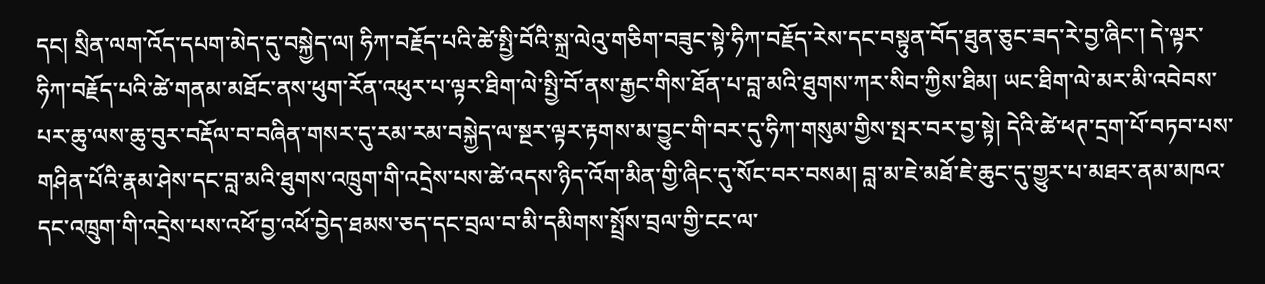དང། སྲིན་ལག་འོད་དཔག་མེད་དུ་བསྐྱེད་ལ། ཧིཀ་བརྗོད་པའི་ཚེ་སྤྱི་བོའི་སྐྲ་ལེའུ་གཅིག་བཟུང་སྟེ་ཧིཀ་བརྗོད་རེས་དང་བསྟུན་བོད་ཐུན་ཅུང་ཟད་རེ་བྱ་ཞིང་། དེ་ལྟར་ཧིཀ་བརྗོད་པའི་ཚེ་གནམ་མཐོང་ནས་ཕུག་རོན་འཕུར་པ་ལྟར་ཐིག་ལེ་སྤྱི་བོ་ནས་རྒྱང་གིས་ཐོན་པ་བླ་མའི་ཐུགས་ཀར་སིབ་ཀྱིས་ཐིམ། ཡང་ཐིག་ལེ་མར་མི་འབེབས་པར་ཆུ་ལས་ཆུ་བུར་བརྡོལ་བ་བཞིན་གསར་དུ་རམ་རམ་བསྐྱེད་ལ་སྔར་ལྟར་རྟགས་མ་བྱུང་གི་བར་དུ་ཧིཀ་གསུམ་གྱིས་སྤར་བར་བྱ་སྟེ། དེའི་ཚེ་ཕཊ་དྲག་པོ་བཏབ་པས་གཤིན་པོའི་རྣམ་ཤེས་དང་བླ་མའི་ཐུགས་འཁྲུག་གི་འདྲེས་པས་ཚེ་འདས་ཉིད་འོག་མིན་གྱི་ཞིང་དུ་སོང་བར་བསམ། བླ་མ་ཇེ་མཐོ་ཇེ་ཆུང་དུ་གྱུར་པ་མཐར་ནམ་མཁའ་དང་འཁྲུག་གི་འདྲེས་པས་འཕོ་བྱ་འཕོ་བྱེད་ཐམས་ཅད་དང་བྲལ་བ་མི་དམིགས་སྤྲོས་བྲལ་གྱི་ངང་ལ་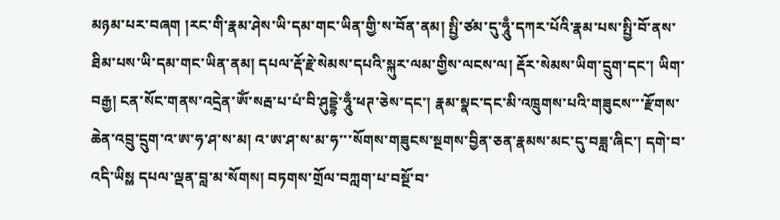མཉམ་པར་བཞག །རང་གི་རྣམ་ཤེས་ཡི་དམ་གང་ཡིན་གྱི་ས་བོན་ནམ། སྤྱི་ཙམ་དུ་ཧཱུྃ་དཀར་པོའི་རྣམ་པས་སྤྱི་བོ་ནས་ཐིམ་པས་ཡི་དམ་གང་ཡིན་ནམ། དཔལ་རྡོ་རྗེ་སེམས་དཔའི་སྐུར་ལམ་གྱིས་ལངས་ལ། རྡོར་སེམས་ཡིག་དྲུག་དང་། ཡིག་བརྒྱ། ངན་སོང་གནས་འདྲེན་ཨོཾ་སརྦ་པ་པཾ་བི་ཤུདྡྷེ་ཧཱུྃ་ཕཊ་ཅེས་དང་། རྣམ་སྣང་དང་མི་འཁྲུགས་པའི་གཟུངས་་་རྫོགས་ཆེན་འབྲུ་དྲུག་འ་ཨ་ཧ་ཤ་ས་མ། འ་ཨ་ཤ་ས་མ་ཧ་་་སོགས་གཟུངས་སྔགས་བྱིན་ཅན་རྣམས་མང་དུ་བཟླ་ཞིང་། དགེ་བ་འདི་ཡིསྎ དཔལ་ལྡན་བླ་མ་སོགས། བཏགས་གྲོལ་བཀླག་པ་བསྔོ་བ་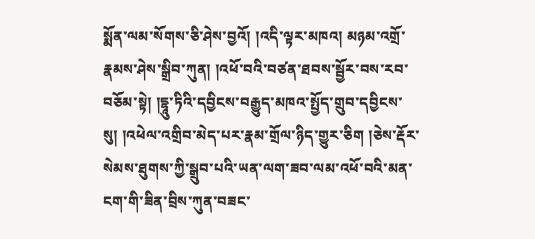སྨོན་ལམ་སོགས་ཅི་ཤེས་བྱའོ། །འདི་ལྟར་མཁའ། མཉམ་འགྲོ་རྣམས་ཤེས་སྒྲིབ་ཀུན། །འཕོ་བའི་བཙན་ཐབས་སྦྱོར་བས་རབ་བཅོམ་སྟེ། །དྷཱུ་ཏིའི་དབྱིངས་བརྒྱུད་མཁའ་སྤྱོད་གྲུབ་དབྱིངས་སུ། །འཕེལ་འགྲིབ་མེད་པར་རྣམ་གྲོལ་ཉིད་གྱུར་ཅིག །ཅེས་རྡོར་སེམས་ཐུགས་ཀྱི་སྒྲུབ་པའི་ཡན་ལག་ཟབ་ལམ་འཕོ་བའི་མན་ངག་གི་ཟིན་བྲིས་ཀུན་བཟང་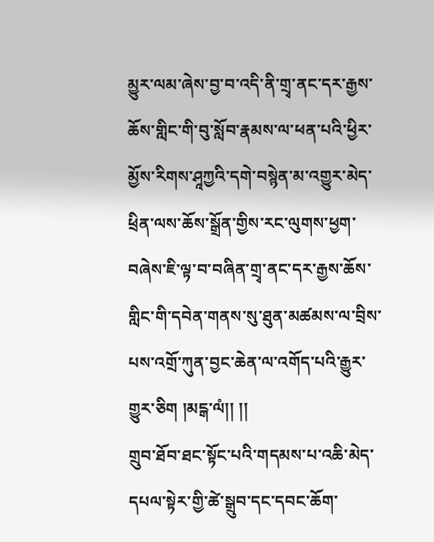མྱུར་ལམ་ཞེས་བྱ་བ་འདི་ནི་གྲྭ་ནང་དར་རྒྱས་ཆོས་གླིང་གི་བུ་སློབ་རྣམས་ལ་ཕན་པའི་ཕྱིར་མྱོས་རིགས་ཤཱཀྱའི་དགེ་བསྙེན་མ་འགྱུར་མེད་ཕྲིན་ལས་ཆོས་སྒྲོན་གྱིས་རང་ལུགས་ཕྱག་བཞེས་ཇི་ལྟ་བ་བཞིན་གྲྭ་ནང་དར་རྒྱས་ཆོས་གླིང་གི་དབེན་གནས་སུ་ཐུན་མཚམས་ལ་བྲིས་པས་འགྲོ་ཀུན་བྱང་ཆེན་ལ་འགོད་པའི་རྒྱུར་གྱུར་ཅིག །མངྒ་ལཾ།། །།
གྲུབ་ཐོབ་ཐང་སྟོང་པའི་གདམས་པ་འཆི་མེད་དཔལ་སྟེར་གྱི་ཚེ་སྒྲུབ་དང་དབང་ཆོག་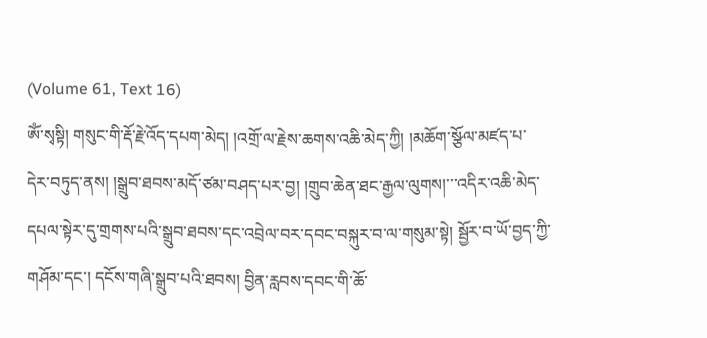(Volume 61, Text 16)
ཨོཾ་སྭསྟི། གསུང་གི་རྡོ་རྗེ་འོད་དཔག་མེད། །འགྲོ་ལ་རྗེས་ཆགས་འཆི་མེད་ཀྱི། །མཆོག་སྩོལ་མཛད་པ་དེར་བཏུད་ནས། །སྒྲུབ་ཐབས་མདོ་ཙམ་བཤད་པར་བྱ། །གྲུབ་ཆེན་ཐང་རྒྱལ་ལུགས།་་་འདིར་འཆི་མེད་དཔལ་སྟེར་དུ་གྲགས་པའི་སྒྲུབ་ཐབས་དང་འབྲེལ་བར་དབང་བསྐུར་བ་ལ་གསུམ་སྟེ། སྦྱོར་བ་ཡོ་བྱད་ཀྱི་གཤོམ་དང་། དངོས་གཞི་སྒྲུབ་པའི་ཐབས། བྱིན་རླབས་དབང་གི་ཆོ་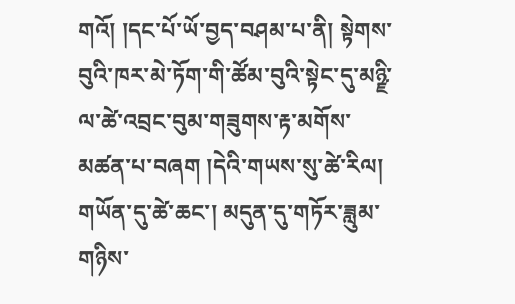གའོ། །དང་པོ་ཡོ་བྱད་བཤམ་པ་ནི། སྟེགས་བུའི་ཁར་མེ་ཏོག་གི་ཚོམ་བུའི་སྟེང་དུ་མཉྫི་ལ་ཚེ་འབྲང་བུམ་གཟུགས་རྟ་མགོས་མཚན་པ་བཞག །དེའི་གཡས་སུ་ཚེ་རིལ། གཡོན་དུ་ཚེ་ཆང་། མདུན་དུ་གཏོར་ཟླུམ་གཉིས་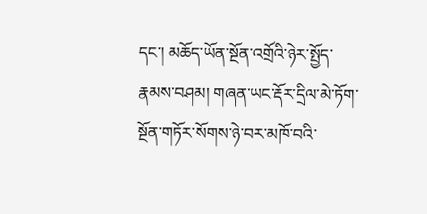དང་། མཆོད་ཡོན་སྔོན་འགྲོའི་ཉེར་སྤྱོད་རྣམས་བཤམ། གཞན་ཡང་རྡོར་དྲིལ་མེ་ཏོག་སྔོན་གཏོར་སོགས་ཉེ་བར་མཁོ་བའི་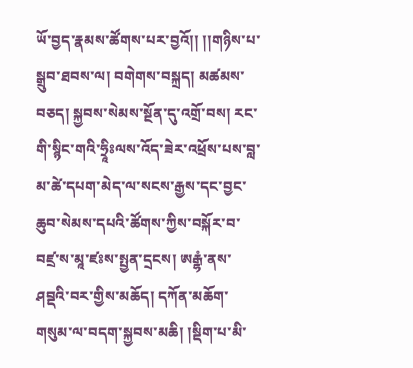ཡོ་བྱད་རྣམས་ཚོགས་པར་བྱའོ།། །།གཉིས་པ་སྒྲུབ་ཐབས་ལ། བགེགས་བསྐྲད། མཚམས་བཅད། སྐྱབས་སེམས་སྔོན་དུ་འགྲོ་བས། རང་གི་སྙིང་གའི་ཧྲཱིཿལས་འོད་ཟེར་འཕྲོས་པས་བླ་མ་ཚེ་དཔག་མེད་ལ་སངས་རྒྱས་དང་བྱང་ཆུབ་སེམས་དཔའི་ཚོགས་ཀྱིས་བསྐོར་བ་བཛྲ་ས་མཱ་ཛཿས་སྤྱན་དྲངས། ཨརྒྷཾ་ནས་ཤབྡའི་བར་གྱིས་མཆོད། དཀོན་མཆོག་གསུམ་ལ་བདག་སྐྱབས་མཆི། །སྡིག་པ་མི་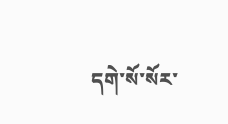དགེ་སོ་སོར་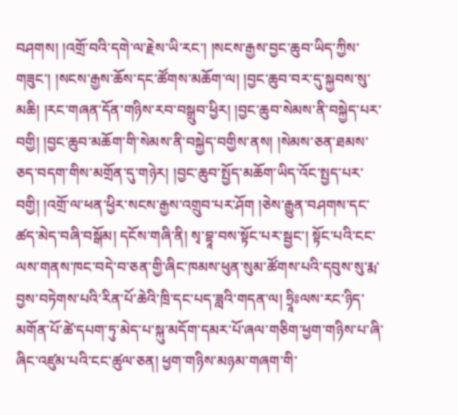བཤགས། །འགྲོ་བའི་དགེ་ལ་རྗེས་ཡི་རང་། །སངས་རྒྱས་བྱང་ཆུབ་ཡིད་ཀྱིས་གཟུང་། །སངས་རྒྱས་ཆོས་དང་ཚོགས་མཆོག་ལ། །བྱང་ཆུབ་བར་དུ་སྐྱབས་སུ་མཆི། །རང་གཞན་དོན་གཉིས་རབ་བསྒྲུབ་ཕྱིར། །བྱང་ཆུབ་སེམས་ནི་བསྐྱེད་པར་བགྱི། །བྱང་ཆུབ་མཆོག་གི་སེམས་ནི་བསྐྱེད་བགྱིས་ནས། །སེམས་ཅན་ཐམས་ཅད་བདག་གིས་མགྲོན་དུ་གཉེར། །བྱང་ཆུབ་སྤྱོད་མཆོག་ཡིད་འོང་སྤྱད་པར་བགྱི། །འགྲོ་ལ་ཕན་ཕྱིར་སངས་རྒྱས་འགྲུབ་པར་ཤོག །ཅེས་རྒྱུན་བཤགས་དང་ཚད་མེད་བཞི་བསྒོམ། དངོས་གཞི་ནི། སྭ་བྷཱ་བས་སྟོང་པར་སྦྱང་། སྟོང་པའི་ངང་ལས་གནས་ཁང་བདེ་བ་ཅན་གྱི་ཞིང་ཁམས་ཕུན་སུམ་ཚོགས་པའི་དབུས་སུ་རྨ་བྱས་བཏེགས་པའི་རིན་པོ་ཆེའི་ཁྲི་དང་པད་ཟླའི་གདན་ལ། ཧྲཱིཿལས་རང་ཉིད་མགོན་པོ་ཚེ་དཔག་ཏུ་མེད་པ་སྐུ་མདོག་དམར་པོ་ཞལ་གཅིག་ཕྱག་གཉིས་པ་ཞི་ཞིང་འཛུམ་པའི་ངང་ཚུལ་ཅན། ཕྱག་གཉིས་མཉམ་གཞག་གི་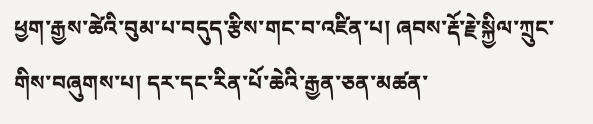ཕྱག་རྒྱས་ཚེའི་བུམ་པ་བདུད་རྩིས་གང་བ་འཛིན་པ། ཞབས་རྡོ་རྗེ་སྐྱིལ་ཀྲུང་གིས་བཞུགས་པ། དར་དང་རིན་པོ་ཆེའི་རྒྱན་ཅན་མཚན་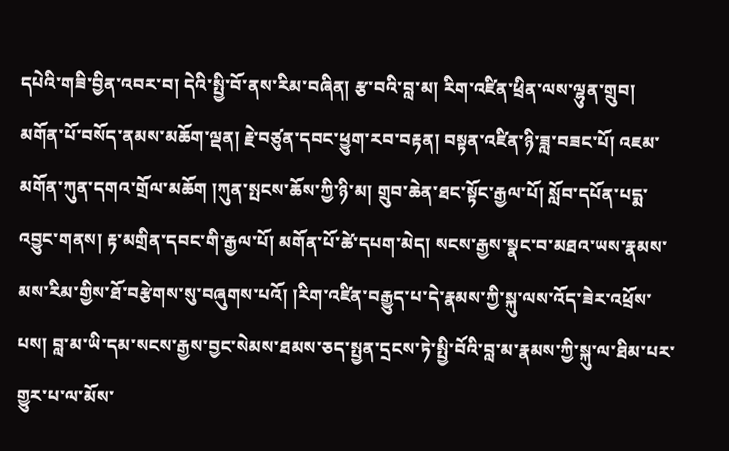དཔེའི་གཟི་བྱིན་འབར་བ། དེའི་སྤྱི་བོ་ནས་རིམ་བཞིན། རྩ་བའི་བླ་མ། རིག་འཛིན་ཕྲིན་ལས་ལྷུན་གྲུབ། མགོན་པོ་བསོད་ནམས་མཆོག་ལྡན། རྗེ་བཙུན་དབང་ཕྱུག་རབ་བརྟན། བསྟན་འཛིན་ཉི་ཟླ་བཟང་པོ། འཇམ་མགོན་ཀུན་དགའ་གྲོལ་མཆོག །ཀུན་སྤངས་ཆོས་ཀྱི་ཉི་མ། གྲུབ་ཆེན་ཐང་སྟོང་རྒྱལ་པོ། སློབ་དཔོན་པདྨ་འབྱུང་གནས། རྟ་མགྲིན་དབང་གི་རྒྱལ་པོ། མགོན་པོ་ཚེ་དཔག་མེད། སངས་རྒྱས་སྣང་བ་མཐའ་ཡས་རྣམས་མས་རིམ་གྱིས་ཐོ་བརྩེགས་སུ་བཞུགས་པའོ། །རིག་འཛིན་བརྒྱུད་པ་དེ་རྣམས་ཀྱི་སྐུ་ལས་འོད་ཟེར་འཕྲོས་པས། བླ་མ་ཡི་དམ་སངས་རྒྱས་བྱང་སེམས་ཐམས་ཅད་སྤྱན་དྲངས་ཏེ་སྤྱི་བོའི་བླ་མ་རྣམས་ཀྱི་སྐུ་ལ་ཐིམ་པར་གྱུར་པ་ལ་མོས་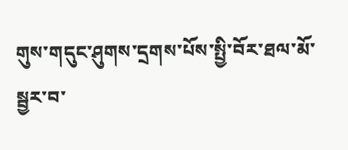གུས་གདུང་ཤུགས་དྲགས་པོས་སྤྱི་བོར་ཐལ་མོ་སྦྱར་བ་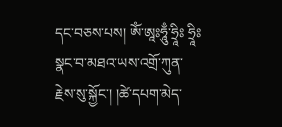དང་བཅས་པས། ཨོཾ་ཨཱཿཧཱུྃ་ཧྲཱིཿ ཧྲཱིཿ སྣང་བ་མཐའ་ཡས་འགྲོ་ཀུན་རྗེས་སུ་སྐྱོང་། །ཚེ་དཔག་མེད་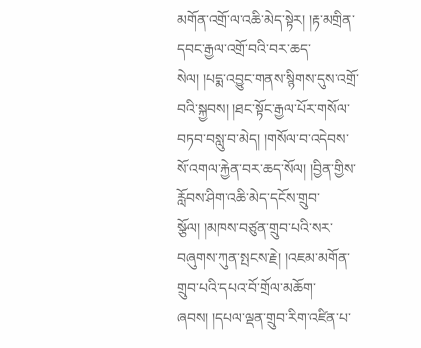མགོན་འགྲོ་ལ་འཆི་མེད་སྟེར། །རྟ་མགྲིན་དབང་རྒྱལ་འགྲོ་བའི་བར་ཆད་སེལ། །པདྨ་འབྱུང་གནས་སྙིགས་དུས་འགྲོ་བའི་སྐྱབས། །ཐང་སྟོང་རྒྱལ་པོར་གསོལ་བཏབ་བསླུ་བ་མེད། །གསོལ་བ་འདེབས་སོ་འགལ་རྐྱེན་བར་ཆད་སོལ། །བྱིན་གྱིས་རློབས་ཤིག་འཆི་མེད་དངོས་གྲུབ་སྩོལ། །མཁས་བཙུན་གྲུབ་པའི་སར་བཞུགས་ཀུན་སྤངས་རྗེ། །འཇམ་མགོན་གྲུབ་པའི་དཔའ་བོ་གྲོལ་མཆོག་ཞབས། །དཔལ་ལྡན་གྲུབ་རིག་འཛིན་པ་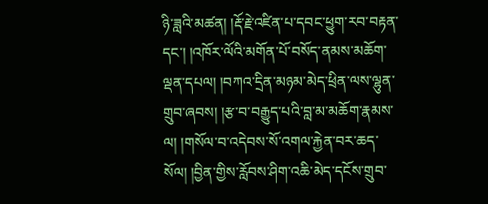ཉི་ཟླའི་མཚན། །རྡོ་རྗེ་འཛིན་པ་དབང་ཕྱུག་རབ་བརྟན་དང་། །འཁོར་ལོའི་མགོན་པོ་བསོད་ནམས་མཆོག་ལྡན་དཔལ། །བཀའ་དྲིན་མཉམ་མེད་ཕྲིན་ལས་ལྷུན་གྲུབ་ཞབས། །རྩ་བ་བརྒྱུད་པའི་བླ་མ་མཆོག་རྣམས་ལ། །གསོལ་བ་འདེབས་སོ་འགལ་རྐྱེན་བར་ཆད་སོལ། །བྱིན་གྱིས་རློབས་ཤིག་འཆི་མེད་དངོས་གྲུབ་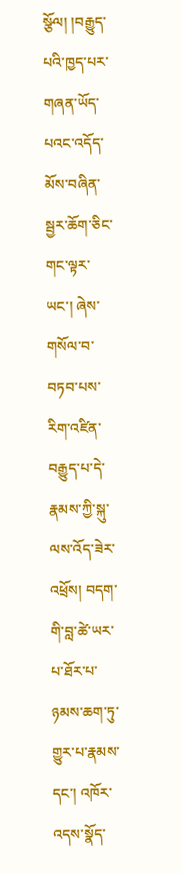སྩོལ། །བརྒྱུད་པའི་ཁྱད་པར་གཞན་ཡོད་པའང་འདོད་མོས་བཞིན་སྦྱར་ཆོག་ཅིང་གང་ལྟར་ཡང་། ཞེས་གསོལ་བ་བཏབ་པས་རིག་འཛིན་བརྒྱུད་པ་དེ་རྣམས་ཀྱི་སྐུ་ལས་འོད་ཟེར་འཕྲོས། བདག་གི་བླ་ཚེ་ཡར་པ་ཐོར་པ་ཉམས་ཆག་ཏུ་གྱུར་པ་རྣམས་དང་། འཁོར་འདས་སྣོད་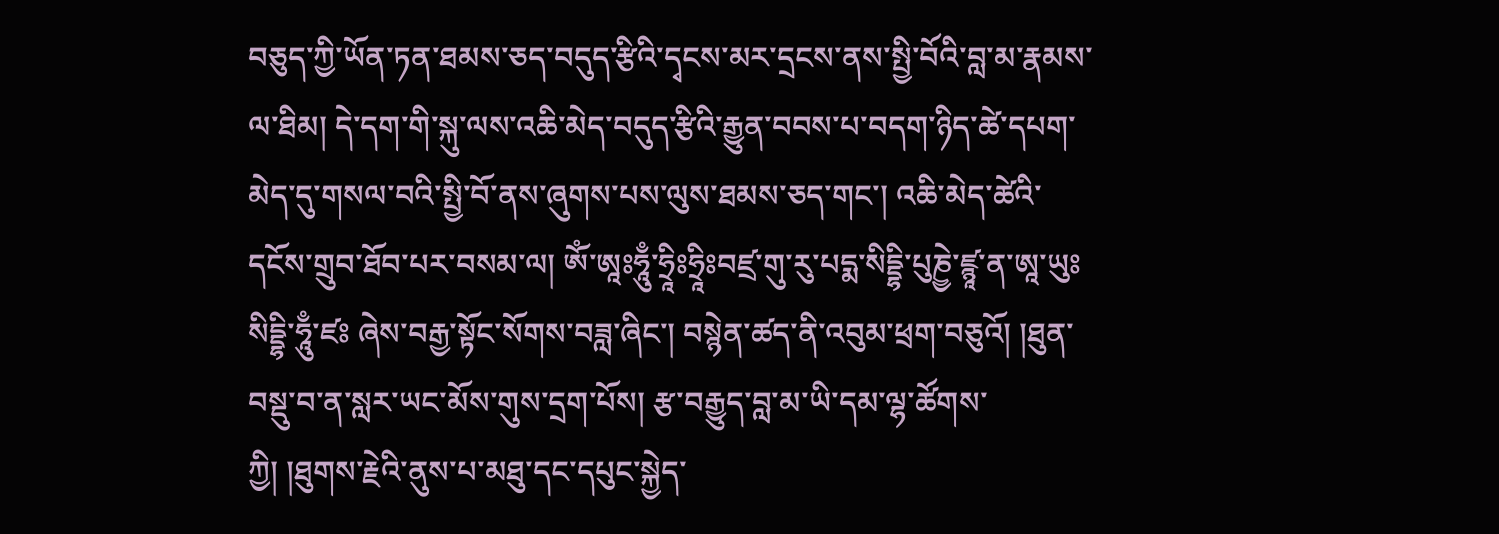བཅུད་ཀྱི་ཡོན་ཏན་ཐམས་ཅད་བདུད་རྩིའི་དྭངས་མར་དྲངས་ནས་སྤྱི་བོའི་བླ་མ་རྣམས་ལ་ཐིམ། དེ་དག་གི་སྐུ་ལས་འཆི་མེད་བདུད་རྩིའི་རྒྱུན་བབས་པ་བདག་ཉིད་ཚེ་དཔག་མེད་དུ་གསལ་བའི་སྤྱི་བོ་ནས་ཞུགས་པས་ལུས་ཐམས་ཅད་གང་། འཆི་མེད་ཚེའི་དངོས་གྲུབ་ཐོབ་པར་བསམ་ལ། ཨོཾ་ཨཱཿཧཱུྃ་ཧྲཱིཿཧྲཱིཿབཛྲ་གུ་རུ་པདྨ་སིདྡྷི་པུཎྱེ་ཛྙཱ་ན་ཨཱ་ཡུཿསིདྡྷི་ཧཱུྃ་ཛཿ ཞེས་བརྒྱ་སྟོང་སོགས་བཟླ་ཞིང་། བསྙེན་ཚད་ནི་འབུམ་ཕྲག་བཅུའོ། །ཐུན་བསྡུ་བ་ན་སླར་ཡང་མོས་གུས་དྲག་པོས། རྩ་བརྒྱུད་བླ་མ་ཡི་དམ་ལྷ་ཚོགས་ཀྱི། །ཐུགས་རྗེའི་ནུས་པ་མཐུ་དང་དཔུང་སྐྱེད་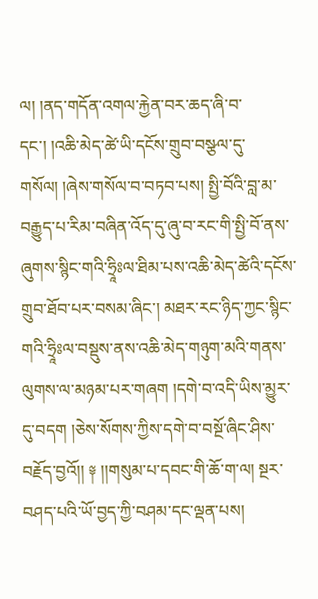ལ། །ནད་གདོན་འགལ་རྐྱེན་བར་ཆད་ཞི་བ་དང་། །འཆི་མེད་ཚེ་ཡི་དངོས་གྲུབ་བསྩལ་དུ་གསོལ། །ཞེས་གསོལ་བ་བཏབ་པས། སྤྱི་བོའི་བླ་མ་བརྒྱུད་པ་རིམ་བཞིན་འོད་དུ་ཞུ་བ་རང་གི་སྤྱི་བོ་ནས་ཞུགས་སྙིང་གའི་ཧྲཱིཿལ་ཐིམ་པས་འཆི་མེད་ཚེའི་དངོས་གྲུབ་ཐོབ་པར་བསམ་ཞིང་། མཐར་རང་ཉིད་ཀྱང་སྙིང་གའི་ཧྲཱིཿལ་བསྡུས་ནས་འཆི་མེད་གཉུག་མའི་གནས་ལུགས་ལ་མཉམ་པར་གཞག །དགེ་བ་འདི་ཡིས་མྱུར་དུ་བདག །ཅེས་སོགས་ཀྱིས་དགེ་བ་བསྔོ་ཞིང་ཤིས་བརྗོད་བྱའོ།། ༈ །།གསུམ་པ་དབང་གི་ཆོ་ག་ལ། སྔར་བཤད་པའི་ཡོ་བྱད་ཀྱི་བཤམ་དང་ལྡན་པས།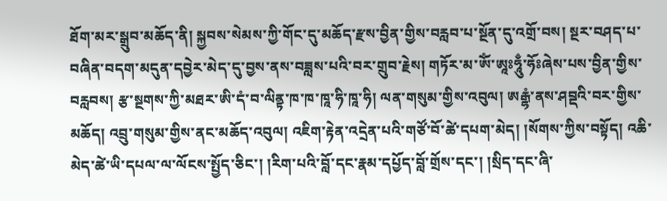ཐོག་མར་སྒྲུབ་མཆོད་ནི། སྐྱབས་སེམས་ཀྱི་གོང་དུ་མཆོད་རྫས་བྱིན་གྱིས་བརླབ་པ་སྔོན་དུ་འགྲོ་བས། སྔར་བཤད་པ་བཞིན་བདག་མདུན་དབྱེར་མེད་དུ་བྱས་ནས་བཟླས་པའི་བར་གྲུབ་རྗེས། གཏོར་མ་ཨོཾ་ཨཱཿཧཱུྃ་ཧོཿཞེས་པས་བྱིན་གྱིས་བརླབས། རྩ་སྔགས་ཀྱི་མཐར་ཨི་དཾ་བ་ལིནྟ་ཁ་ཁ་ཁཱ་ཧི་ཁཱ་ཧི། ལན་གསུམ་གྱིས་འབུལ། ཨརྒྷཾ་ནས་ཤབྡའི་བར་གྱིས་མཆོད། འབྲུ་གསུམ་གྱིས་ནང་མཆོད་འབུལ། འཇིག་རྟེན་འདྲེན་པའི་གཙོ་བོ་ཚེ་དཔག་མེད། །སོགས་ཀྱིས་བསྟོད། འཆི་མེད་ཚེ་ཡི་དཔལ་ལ་ལོངས་སྤྱོད་ཅིང་། །རིག་པའི་བློ་དང་རྣམ་དཔྱོད་བློ་གྲོས་དང་། །སྲིད་དང་ཞི་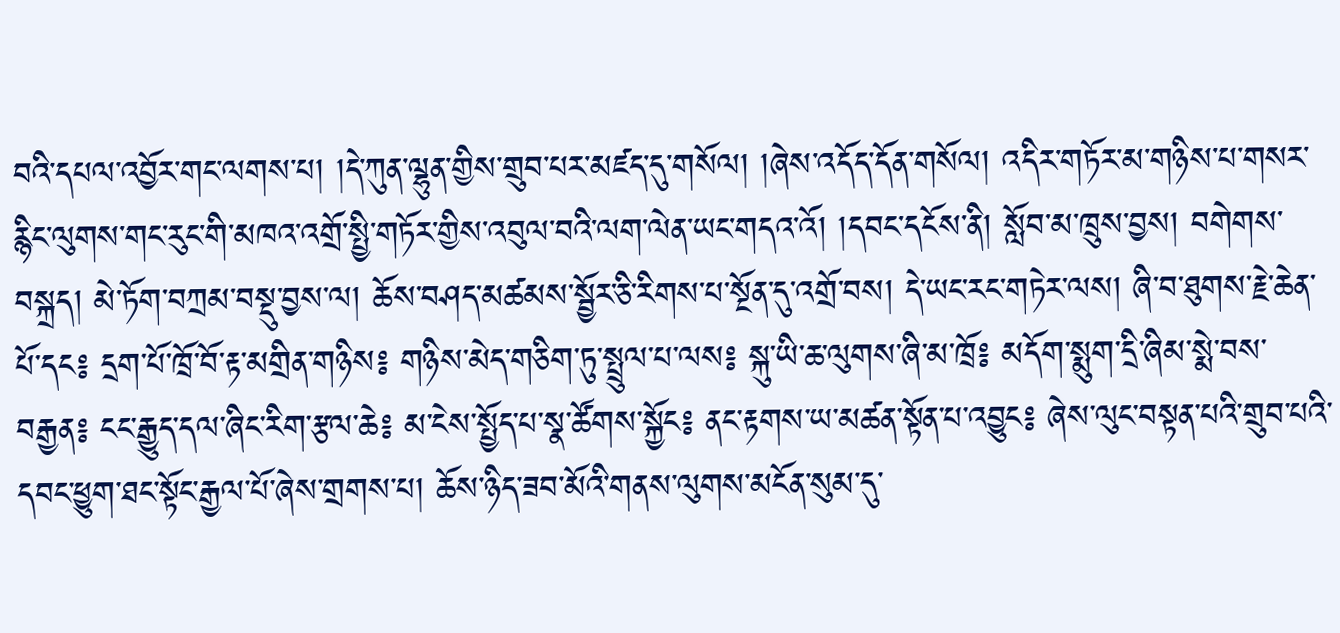བའི་དཔལ་འབྱོར་གང་ལགས་པ། །དེ་ཀུན་ལྷུན་གྱིས་གྲུབ་པར་མཛད་དུ་གསོལ། །ཞེས་འདོད་དོན་གསོལ། འདིར་གཏོར་མ་གཉིས་པ་གསར་རྙིང་ལུགས་གང་རུང་གི་མཁའ་འགྲོ་སྤྱི་གཏོར་གྱིས་འབུལ་བའི་ལག་ལེན་ཡང་གདའ་འོ། །དབང་དངོས་ནི། སློབ་མ་ཁྲུས་བྱས། བགེགས་བསྐྲད། མེ་ཏོག་བཀྲམ་བསྡུ་བྱས་ལ། ཆོས་བཤད་མཚམས་སྦྱོར་ཅི་རིགས་པ་སྔོན་དུ་འགྲོ་བས། དེ་ཡང་རང་གཏེར་ལས། ཞི་བ་ཐུགས་རྗེ་ཆེན་པོ་དང༔ དྲག་པོ་ཁྲོ་བོ་རྟ་མགྲིན་གཉིས༔ གཉིས་མེད་གཅིག་ཏུ་སྤྲུལ་པ་ལས༔ སྐུ་ཡི་ཆ་ལུགས་ཞི་མ་ཁྲོ༔ མདོག་སྨུག་དྲི་ཞིམ་སྨེ་བས་བརྒྱན༔ ངང་རྒྱུད་དལ་ཞིང་རིག་རྩལ་ཆེ༔ མ་ངེས་སྤྱོད་པ་སྣ་ཚོགས་སྐྱོང༔ ནང་རྟགས་ཡ་མཚན་སྟོན་པ་འབྱུང༔ ཞེས་ལུང་བསྟན་པའི་གྲུབ་པའི་དབང་ཕྱུག་ཐང་སྟོང་རྒྱལ་པོ་ཞེས་གྲགས་པ། ཆོས་ཉིད་ཟབ་མོའི་གནས་ལུགས་མངོན་སུམ་དུ་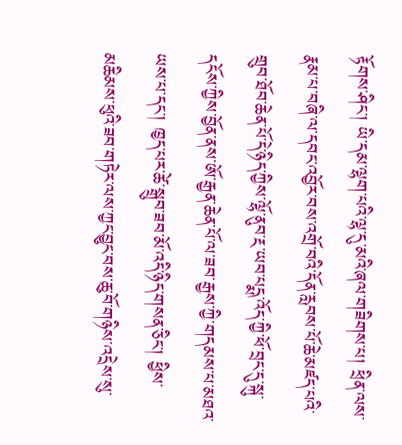རྟོགས་ཤིང་། ཡི་དམ་ལྷག་པའི་ལྷ་དུ་མའི་ཞལ་གཟིགས་པ། ཕྲིན་ལས་རྣམ་པ་བཞི་ལ་དབང་འབྱོར་བས་འགྲོ་བའི་དོན་རླབས་པོ་ཆེ་མཛད་པའི་གྲུབ་ཐོབ་ཆེན་པོ་དེ་ཉིད་ཀྱིས་ལྷོ་ནུབ་རྔ་ཡབ་པདྨ་འོད་ཀྱི་ཕོ་བྲང་དུ་སྐུ་དངོས་ཀྱིས་བྱོན་ནས་ཨོ་རྒྱན་ཆེན་པོ་ལ་ཟབ་རྒྱས་ཀྱི་གདམས་པ་མཐའ་ཡས་པ་དང་། ཁྱད་པར་ཚེ་སྒྲུབ་ཟབ་མོ་འདི་ཉིད་གསན་ཅིང་། ཕྱིས་མཆིམས་ཕུའི་ཟབ་གཏེར་ལས་ཀྱང་བྱུང་བས་ཆུ་བོ་གཉིས་འདྲེས་སུ་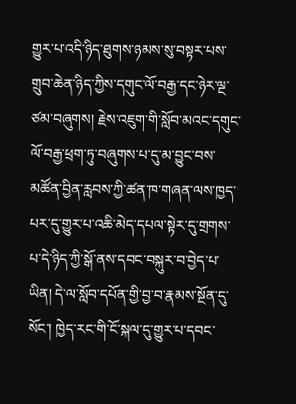གྱུར་པ་འདི་ཉིད་ཐུགས་ཉམས་སུ་བསྟར་པས་གྲུབ་ཆེན་ཉིད་ཀྱིས་དགུང་ལོ་བརྒྱ་དང་ཉེར་ལྔ་ཙམ་བཞུགས། རྗེས་འཇུག་གི་སློབ་མའང་དགུང་ལོ་བརྒྱ་ཕྲག་ཏུ་བཞུགས་པ་དུ་མ་བྱུང་བས་མཚོན་བྱིན་རླབས་ཀྱི་ཚན་ཁ་གཞན་ལས་ཁྱད་པར་དུ་གྱུར་པ་འཆི་མེད་དཔལ་སྟེར་དུ་གྲགས་པ་དེ་ཉིད་ཀྱི་སྒོ་ནས་དབང་བསྐུར་བ་བྱེད་པ་ཡིན། དེ་ལ་སློབ་དཔོན་གྱི་བྱ་བ་རྣམས་སྔོན་དུ་སོང་། ཁྱེད་རང་གི་ངོ་སྐལ་དུ་གྱུར་པ་དབང་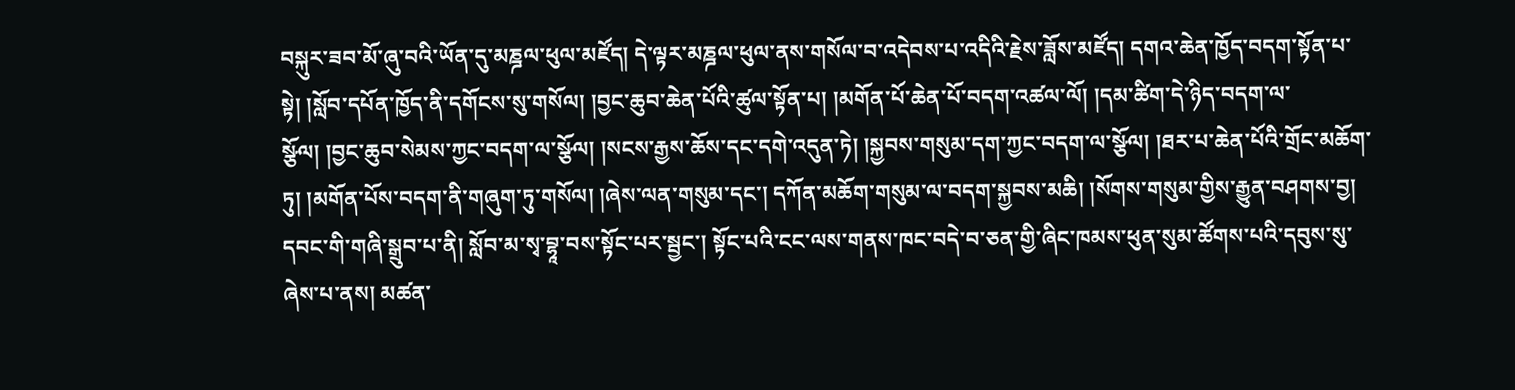བསྐུར་ཟབ་མོ་ཞུ་བའི་ཡོན་དུ་མཎྜལ་ཕུལ་མཛོད། དེ་ལྟར་མཎྜལ་ཕུལ་ནས་གསོལ་བ་འདེབས་པ་འདིའི་རྗེས་ཟློས་མཛོད། དགའ་ཆེན་ཁྱོད་བདག་སྟོན་པ་སྟེ། །སློབ་དཔོན་ཁྱོད་ནི་དགོངས་སུ་གསོལ། །བྱང་ཆུབ་ཆེན་པོའི་ཚུལ་སྟོན་པ། །མགོན་པོ་ཆེན་པོ་བདག་འཚལ་ལོ། །དམ་ཚིག་དེ་ཉིད་བདག་ལ་སྩོལ། །བྱང་ཆུབ་སེམས་ཀྱང་བདག་ལ་སྩོལ། །སངས་རྒྱས་ཆོས་དང་དགེ་འདུན་ཏེ། །སྐྱབས་གསུམ་དག་ཀྱང་བདག་ལ་སྩོལ། །ཐར་པ་ཆེན་པོའི་གྲོང་མཆོག་ཏུ། །མགོན་པོས་བདག་ནི་གཞུག་ཏུ་གསོལ། །ཞེས་ལན་གསུམ་དང་། དཀོན་མཆོག་གསུམ་ལ་བདག་སྐྱབས་མཆི། །སོགས་གསུམ་གྱིས་རྒྱུན་བཤགས་བྱ། དབང་གི་གཞི་སྒྲུབ་པ་ནི། སློབ་མ་སྭ་བྷཱ་བས་སྟོང་པར་སྦྱང་། སྟོང་པའི་ངང་ལས་གནས་ཁང་བདེ་བ་ཅན་གྱི་ཞིང་ཁམས་ཕུན་སུམ་ཚོགས་པའི་དབུས་སུ་ཞེས་པ་ནས། མཚན་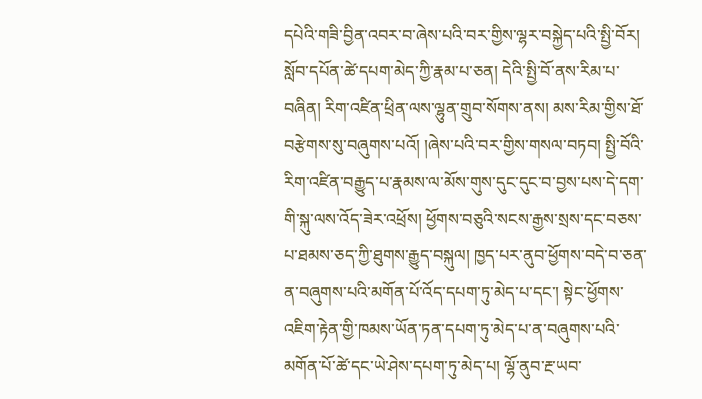དཔེའི་གཟི་བྱིན་འབར་བ་ཞེས་པའི་བར་གྱིས་ལྷར་བསྐྱེད་པའི་སྤྱི་བོར། སློབ་དཔོན་ཚེ་དཔག་མེད་ཀྱི་རྣམ་པ་ཅན། དེའི་སྤྱི་བོ་ནས་རིམ་པ་བཞིན། རིག་འཛིན་ཕྲིན་ལས་ལྷུན་གྲུབ་སོགས་ནས། མས་རིམ་གྱིས་ཐོ་བརྩེགས་སུ་བཞུགས་པའོ། །ཞེས་པའི་བར་གྱིས་གསལ་བཏབ། སྤྱི་བོའི་རིག་འཛིན་བརྒྱུད་པ་རྣམས་ལ་མོས་གུས་དུང་དུང་བ་བྱས་པས་དེ་དག་གི་སྐུ་ལས་འོད་ཟེར་འཕྲོས། ཕྱོགས་བཅུའི་སངས་རྒྱས་སྲས་དང་བཅས་པ་ཐམས་ཅད་ཀྱི་ཐུགས་རྒྱུད་བསྐུལ། ཁྱད་པར་ནུབ་ཕྱོགས་བདེ་བ་ཅན་ན་བཞུགས་པའི་མགོན་པོ་འོད་དཔག་ཏུ་མེད་པ་དང་། སྟེང་ཕྱོགས་འཇིག་རྟེན་གྱི་ཁམས་ཡོན་ཏན་དཔག་ཏུ་མེད་པ་ན་བཞུགས་པའི་མགོན་པོ་ཚེ་དང་ཡེ་ཤེས་དཔག་ཏུ་མེད་པ། ལྷོ་ནུབ་རྔ་ཡབ་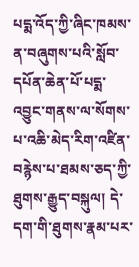པདྨ་འོད་ཀྱི་ཞིང་ཁམས་ན་བཞུགས་པའི་སློབ་དཔོན་ཆེན་པོ་པདྨ་འབྱུང་གནས་ལ་སོགས་པ་འཆི་མེད་རིག་འཛིན་བརྙེས་པ་ཐམས་ཅད་ཀྱི་ཐུགས་རྒྱུད་བསྐུལ། དེ་དག་གི་ཐུགས་རྣམ་པར་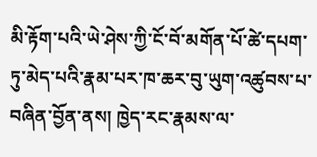མི་རྟོག་པའི་ཡེ་ཤེས་ཀྱི་ངོ་བོ་མགོན་པོ་ཚེ་དཔག་ཏུ་མེད་པའི་རྣམ་པར་ཁ་ཆར་བུ་ཡུག་འཚུབས་པ་བཞིན་བྱོན་ནས། ཁྱེད་རང་རྣམས་ལ་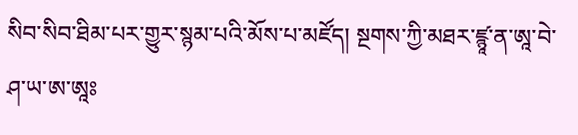སིབ་སིབ་ཐིམ་པར་གྱུར་སྙམ་པའི་མོས་པ་མཛོད། སྔགས་ཀྱི་མཐར་ཛྙཱ་ན་ཨཱ་བེ་ཤ་ཡ་ཨ་ཨཱཿ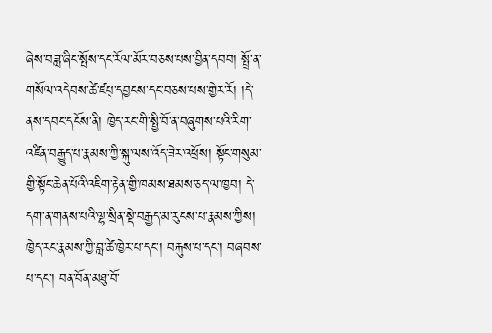ཞེས་བཟླ་ཞིང་སྤོས་དང་རོལ་མོར་བཅས་པས་བྱིན་དབབ། སྤྲོ་ན་གསོལ་འདེབས་ཚེ་ཛཔ྄་དབྱངས་དང་བཅས་པས་གྱེར་རོ། །དེ་ནས་དབང་དངོས་ནི། ཁྱེད་རང་གི་སྤྱི་བོ་ན་བཞུགས་པའི་རིག་འཛིན་བརྒྱུད་པ་རྣམས་ཀྱི་སྐུ་ལས་འོད་ཟེར་འཕྲོས། སྟོང་གསུམ་གྱི་སྟོང་ཆེན་པོའི་འཇིག་རྟེན་གྱི་ཁམས་ཐམས་ཅད་ལ་ཁྱབ། དེ་དག་ན་གནས་པའི་ལྷ་སྲིན་སྡེ་བརྒྱད་མ་རུངས་པ་རྣམས་ཀྱིས། ཁྱེད་རང་རྣམས་ཀྱི་བླ་ཚེ་ཁྱེར་པ་དང་། བརྐུས་པ་དང་། བཞབས་པ་དང་། བན་བོན་མཐུ་བོ་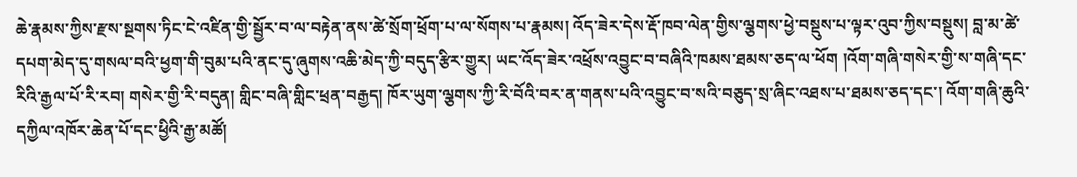ཆེ་རྣམས་ཀྱིས་རྫས་སྔགས་ཏིང་ངེ་འཛིན་གྱི་སྦྱོར་བ་ལ་བརྟེན་ནས་ཚེ་སྲོག་ཕྲོག་པ་ལ་སོགས་པ་རྣམས། འོད་ཟེར་དེས་རྡོ་ཁབ་ལེན་གྱིས་ལྕགས་ཕྱེ་བསྡུས་པ་ལྟར་འུབ་ཀྱིས་བསྡུས། བླ་མ་ཚེ་དཔག་མེད་དུ་གསལ་བའི་ཕྱག་གི་བུམ་པའི་ནང་དུ་ཞུགས་འཆི་མེད་ཀྱི་བདུད་རྩིར་གྱུར། ཡང་འོད་ཟེར་འཕྲོས་འབྱུང་བ་བཞིའི་ཁམས་ཐམས་ཅད་ལ་ཕོག །འོག་གཞི་གསེར་གྱི་ས་གཞི་དང་རིའི་རྒྱལ་པོ་རི་རབ། གསེར་གྱི་རི་བདུན། གླིང་བཞི་གླིང་ཕྲན་བརྒྱད། ཁོར་ཡུག་ལྕགས་ཀྱི་རི་བོའི་བར་ན་གནས་པའི་འབྱུང་བ་སའི་བཅུད་སྲ་ཞིང་འཐས་པ་ཐམས་ཅད་དང་། འོག་གཞི་ཆུའི་དཀྱིལ་འཁོར་ཆེན་པོ་དང་ཕྱིའི་རྒྱ་མཚོ།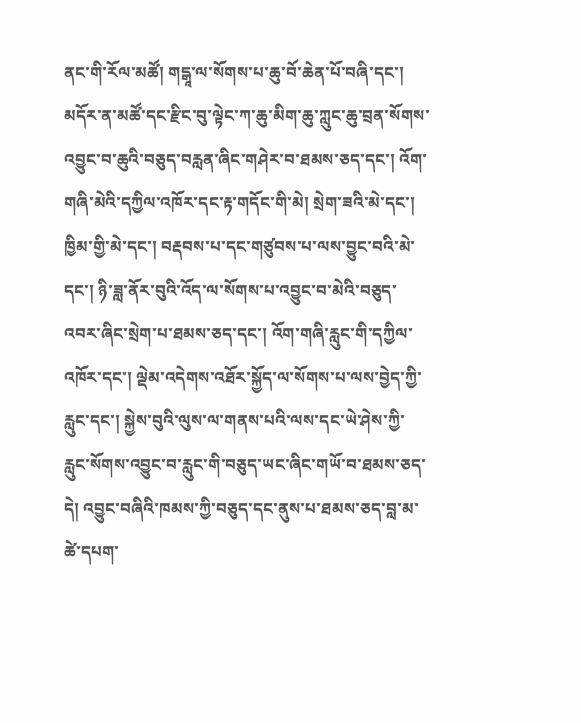ནང་གི་རོལ་མཚོ། གདྒཱ་ལ་སོགས་པ་ཆུ་བོ་ཆེན་པོ་བཞི་དང་། མདོར་ན་མཚོ་དང་རྫིང་བུ་ལྟེང་ཀ་ཆུ་མིག་ཆུ་ཀླུང་ཆུ་བྲན་སོགས་འབྱུང་བ་ཆུའི་བཅུད་བརླན་ཞིང་གཤེར་བ་ཐམས་ཅད་དང་། འོག་གཞི་མེའི་དཀྱིལ་འཁོར་དང་རྟ་གདོང་གི་མེ། སྲེག་ཟའི་མེ་དང་། ཁྱིམ་གྱི་མེ་དང་། བརྡབས་པ་དང་གཙུབས་པ་ལས་བྱུང་བའི་མེ་དང་། ཉི་ཟླ་ནོར་བུའི་འོད་ལ་སོགས་པ་འབྱུང་བ་མེའི་བཅུད་འབར་ཞིང་སྲེག་པ་ཐམས་ཅད་དང་། འོག་གཞི་རླུང་གི་དཀྱིལ་འཁོར་དང་། ལྡེམ་འདེགས་འཐོར་སྐྱོད་ལ་སོགས་པ་ལས་བྱེད་ཀྱི་རླུང་དང་། སྐྱེས་བུའི་ལུས་ལ་གནས་པའི་ལས་དང་ཡེ་ཤེས་ཀྱི་རླུང་སོགས་འབྱུང་བ་རླུང་གི་བཅུད་ཡང་ཞིང་གཡོ་བ་ཐམས་ཅད་དེ། འབྱུང་བཞིའི་ཁམས་ཀྱི་བཅུད་དང་ནུས་པ་ཐམས་ཅད་བླ་མ་ཚེ་དཔག་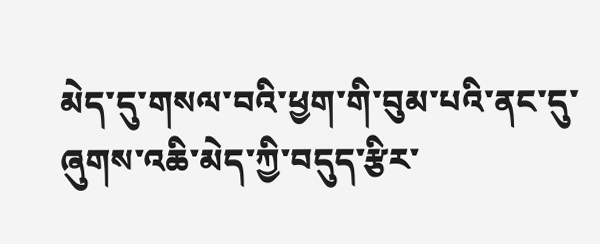མེད་དུ་གསལ་བའི་ཕྱག་གི་བུམ་པའི་ནང་དུ་ཞུགས་འཆི་མེད་ཀྱི་བདུད་རྩིར་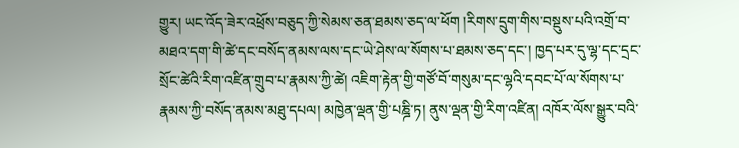གྱུར། ཡང་འོད་ཟེར་འཕྲོས་བཅུད་ཀྱི་སེམས་ཅན་ཐམས་ཅད་ལ་ཕོག །རིགས་དྲུག་གིས་བསྡུས་པའི་འགྲོ་བ་མཐའ་དག་གི་ཚེ་དང་བསོད་ནམས་ལས་དང་ཡེ་ཤེས་ལ་སོགས་པ་ཐམས་ཅད་དང་། ཁྱད་པར་དུ་ལྷ་དང་དྲང་སྲོང་ཚེའི་རིག་འཛིན་གྲུབ་པ་རྣམས་ཀྱི་ཚེ། འཇིག་རྟེན་གྱི་གཙོ་བོ་གསུམ་དང་ལྷའི་དབང་པོ་ལ་སོགས་པ་རྣམས་ཀྱི་བསོད་ནམས་མཐུ་དཔལ། མཁྱེན་ལྡན་གྱི་པཎྜི་ཏ། ནུས་ལྡན་གྱི་རིག་འཛིན། འཁོར་ལོས་སྒྱུར་བའི་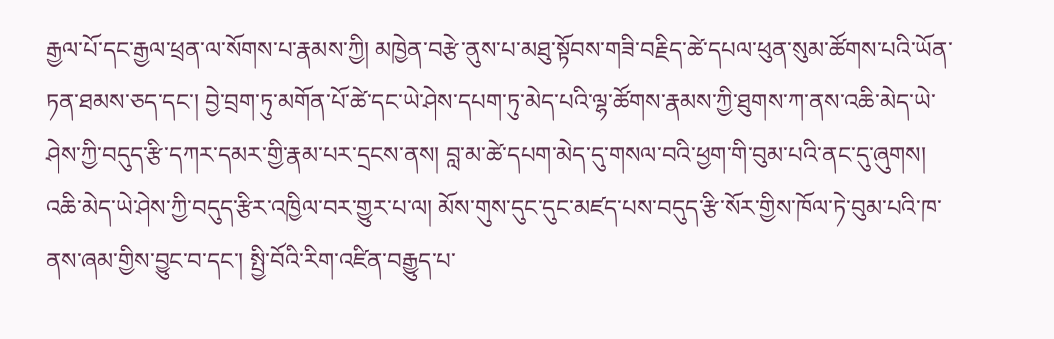རྒྱལ་པོ་དང་རྒྱལ་ཕྲན་ལ་སོགས་པ་རྣམས་ཀྱི། མཁྱེན་བརྩེ་ནུས་པ་མཐུ་སྟོབས་གཟི་བརྗིད་ཚེ་དཔལ་ཕུན་སུམ་ཚོགས་པའི་ཡོན་ཏན་ཐམས་ཅད་དང་། བྱེ་བྲག་ཏུ་མགོན་པོ་ཚེ་དང་ཡེ་ཤེས་དཔག་ཏུ་མེད་པའི་ལྷ་ཚོགས་རྣམས་ཀྱི་ཐུགས་ཀ་ནས་འཆི་མེད་ཡེ་ཤེས་ཀྱི་བདུད་རྩི་དཀར་དམར་གྱི་རྣམ་པར་དྲངས་ནས། བླ་མ་ཚེ་དཔག་མེད་དུ་གསལ་བའི་ཕྱག་གི་བུམ་པའི་ནང་དུ་ཞུགས། འཆི་མེད་ཡེ་ཤེས་ཀྱི་བདུད་རྩིར་འཁྱིལ་བར་གྱུར་པ་ལ། མོས་གུས་དུང་དུང་མཛད་པས་བདུད་རྩི་སོར་གྱིས་ཁོལ་ཏེ་བུམ་པའི་ཁ་ནས་ཞམ་གྱིས་བྱུང་བ་དང་། སྤྱི་བོའི་རིག་འཛིན་བརྒྱུད་པ་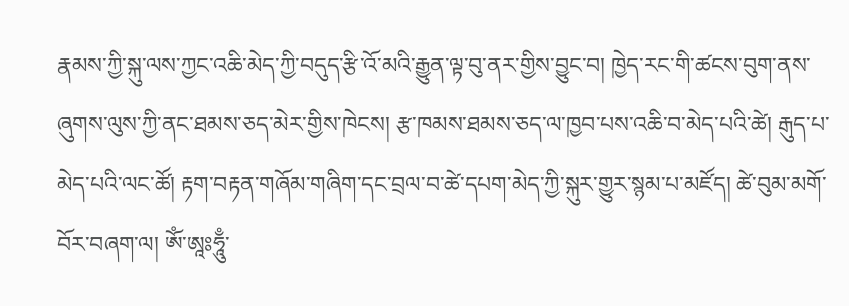རྣམས་ཀྱི་སྐུ་ལས་ཀྱང་འཆི་མེད་ཀྱི་བདུད་རྩི་འོ་མའི་རྒྱུན་ལྟ་བུ་ནར་གྱིས་བྱུང་བ། ཁྱེད་རང་གི་ཚངས་བུག་ནས་ཞུགས་ལུས་ཀྱི་ནང་ཐམས་ཅད་མེར་གྱིས་ཁེངས། རྩ་ཁམས་ཐམས་ཅད་ལ་ཁྱབ་པས་འཆི་བ་མེད་པའི་ཚེ། རྒུད་པ་མེད་པའི་ལང་ཚོ། རྟག་བརྟན་གཞོམ་གཞིག་དང་བྲལ་བ་ཚེ་དཔག་མེད་ཀྱི་སྐུར་གྱུར་སྙམ་པ་མཛོད། ཚེ་བུམ་མགོ་བོར་བཞག་ལ། ཨོཾ་ཨཱཿཧཱུྃ་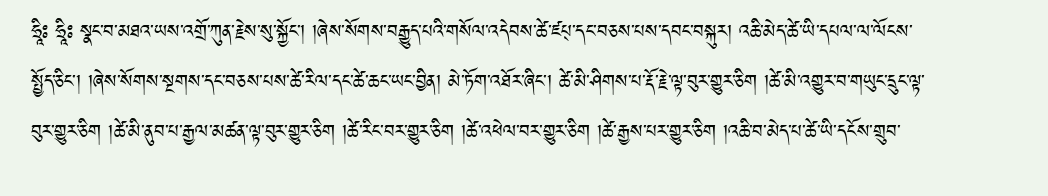ཧྲཱིཿ ཧྲཱིཿ སྣང་བ་མཐའ་ཡས་འགྲོ་ཀུན་རྗེས་སུ་སྐྱོང་། །ཞེས་སོགས་བརྒྱུད་པའི་གསོལ་འདེབས་ཚེ་ཛཔ྄་དང་བཅས་པས་དབང་བསྐུར། འཆི་མེད་ཚེ་ཡི་དཔལ་ལ་ལོངས་སྤྱོད་ཅིང་། །ཞེས་སོགས་སྔགས་དང་བཅས་པས་ཚེ་རིལ་དང་ཚེ་ཆང་ཡང་བྱིན། མེ་ཏོག་འཐོར་ཞིང་། ཚེ་མི་ཤིགས་པ་རྡོ་རྗེ་ལྟ་བུར་གྱུར་ཅིག །ཚེ་མི་འགྱུར་བ་གཡུང་དྲུང་ལྟ་བུར་གྱུར་ཅིག །ཚེ་མི་ནུབ་པ་རྒྱལ་མཚན་ལྟ་བུར་གྱུར་ཅིག །ཚེ་རིང་བར་གྱུར་ཅིག །ཚེ་འཕེལ་བར་གྱུར་ཅིག །ཚེ་རྒྱས་པར་གྱུར་ཅིག །འཆི་བ་མེད་པ་ཚེ་ཡི་དངོས་གྲུབ་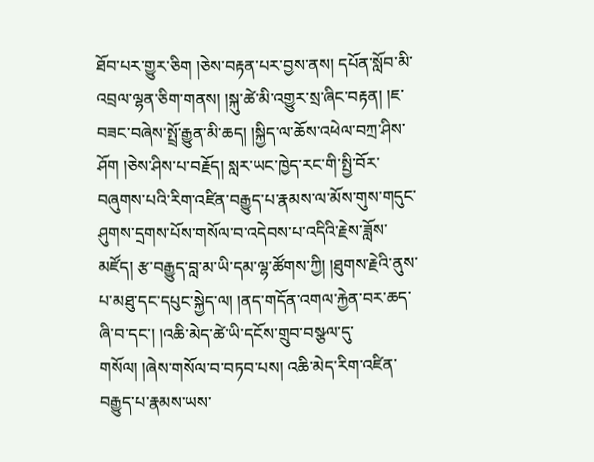ཐོབ་པར་གྱུར་ཅིག །ཅེས་བརྟན་པར་བྱས་ནས། དཔོན་སློབ་མི་འབྲལ་ལྷན་ཅིག་གནས། །སྐུ་ཚེ་མི་འགྱུར་སྲ་ཞིང་བརྟན། །ཇ་བཟང་བཞེས་སྤྲོ་རྒྱུན་མི་ཆད། །སྐྱིད་ལ་ཆོས་འཕེལ་བཀྲ་ཤིས་ཤོག །ཅེས་ཤིས་པ་བརྗོད། སླར་ཡང་ཁྱེད་རང་གི་སྤྱི་བོར་བཞུགས་པའི་རིག་འཛིན་བརྒྱུད་པ་རྣམས་ལ་མོས་གུས་གདུང་ཤུགས་དྲགས་པོས་གསོལ་བ་འདེབས་པ་འདིའི་རྗེས་ཟློས་མཛོད། རྩ་བརྒྱུད་བླ་མ་ཡི་དམ་ལྷ་ཚོགས་ཀྱི། །ཐུགས་རྗེའི་ནུས་པ་མཐུ་དང་དཔུང་སྐྱེད་ལ། །ནད་གདོན་འགལ་རྐྱེན་བར་ཆད་ཞི་བ་དང་། །འཆི་མེད་ཚེ་ཡི་དངོས་གྲུབ་བསྩལ་དུ་གསོལ། །ཞེས་གསོལ་བ་བཏབ་པས། འཆི་མེད་རིག་འཛིན་བརྒྱུད་པ་རྣམས་ཡས་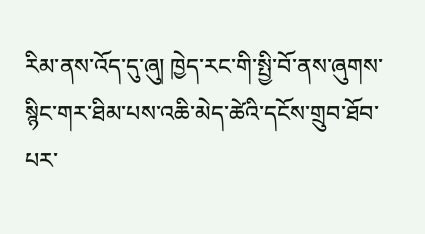རིམ་ནས་འོད་དུ་ཞུ། ཁྱེད་རང་གི་སྤྱི་བོ་ནས་ཞུགས་སྙིང་གར་ཐིམ་པས་འཆི་མེད་ཚེའི་དངོས་གྲུབ་ཐོབ་པར་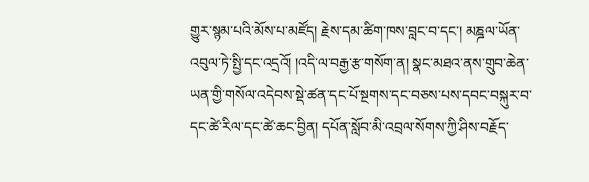གྱུར་སྙམ་པའི་མོས་པ་མཛོད། རྗེས་དམ་ཚིག་ཁས་བླང་བ་དང་། མཎྜལ་ཡོན་འབུལ་ཏེ་སྤྱི་དང་འདྲའོ། །འདི་ལ་བརྒྱ་རྩ་གསོག་ན། སྣང་མཐའ་ནས་གྲུབ་ཆེན་ཡན་གྱི་གསོལ་འདེབས་སྡེ་ཚན་དང་པོ་སྔགས་དང་བཅས་པས་དབང་བསྐུར་བ་དང་ཚེ་རིལ་དང་ཚེ་ཆང་བྱིན། དཔོན་སློབ་མི་འབྲལ་སོགས་ཀྱི་ཤིས་བརྗོད་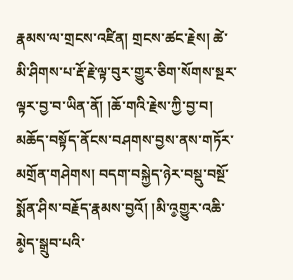རྣམས་ལ་གྲངས་འཛིན། གྲངས་ཚང་རྗེས། ཚེ་མི་ཤིགས་པ་རྡོ་རྗེ་ལྟ་བུར་གྱུར་ཅིག་སོགས་སྔར་ལྟར་བྱ་བ་ཡིན་ནོ། །ཆོ་གའི་རྗེས་ཀྱི་བྱ་བ། མཆོད་བསྟོད་ནོངས་བཤགས་བྱས་ནས་གཏོར་མགྲོན་གཤེགས། བདག་བསྐྱེད་ཉེར་བསྡུ་བསྔོ་སྨོན་ཤིས་བརྗོད་རྣམས་བྱའོ། །མི་འ༵གྱུར་འཆི་མེ༵ད་སྒྲུབ་པའི་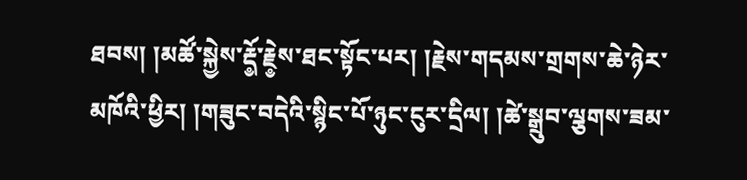ཐབས། །མཚོ་སྐྱེས་རྡོ༵་རྗེ༵ས་ཐང་སྟོང་པར། །རྗེས་གདམས་གྲགས་ཆེ་ཉེར་མཁོའི་ཕྱིར། །གཟུང་བདེའི་སྙིང་པོ་ཉུང་ངུར་དྲིལ། །ཚེ་སྒྲུབ་ལྕགས་ཟམ་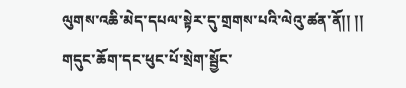ལུགས་འཆི་མེད་དཔལ་སྟེར་དུ་གྲགས་པའི་ལེའུ་ཚན་ནོ།། །།
གདུང་ཆོག་དང་ཕུང་པོ་སྲེག་སྦྱོང་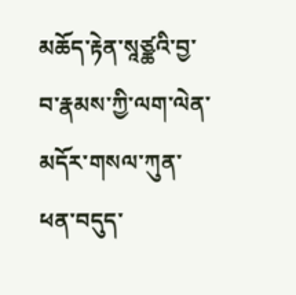མཆོད་རྟེན་སཱཙྪའི་བྱ་བ་རྣམས་ཀྱི་ལག་ལེན་མདོར་གསལ་ཀུན་ཕན་བདུད་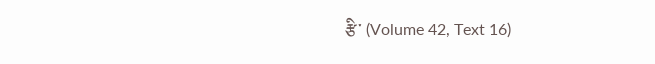རྩི་ (Volume 42, Text 16)